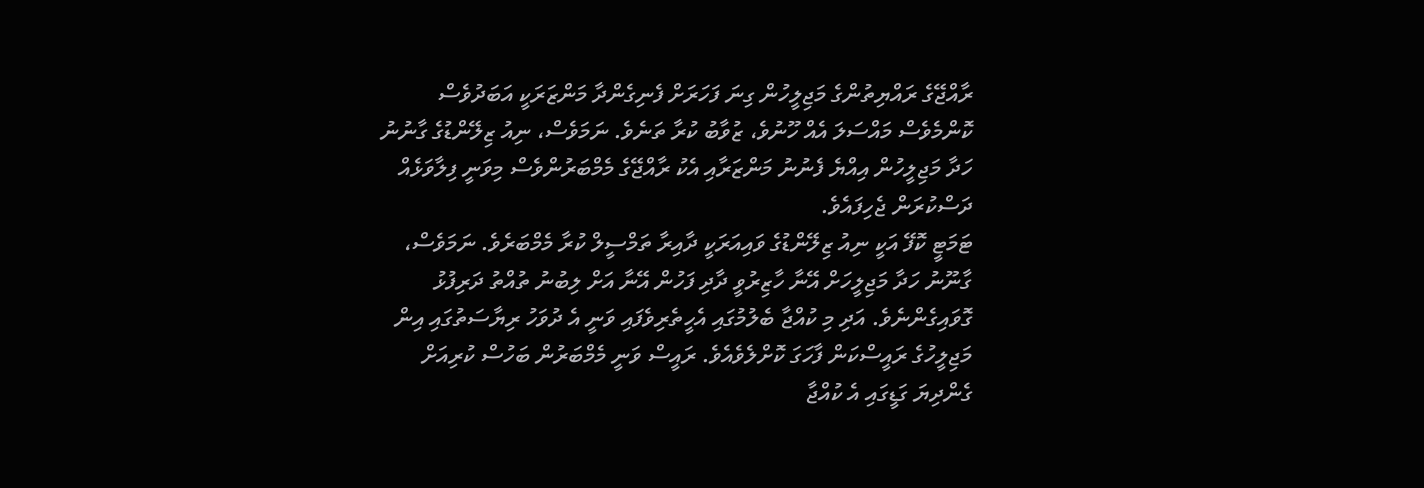ރާއްޖޭގެ ރައްޔިތުންގެ މަޖިލީހުން ގިނަ ފަހަރަށް ފެނިގެންދާ މަންޒަރަކީ އަބަދުވެސް ކޮންމެވެސް މައްސަލަ އެއް ހޫނުވެ، ޒުވާބު ކުރާ ތަނެވެ. ނަމަވެސް، ނިއު ޒިލޭންޑުގެ ގާނުނު ހަދާ މަޖިލީހުން އިއްޔެ ފެނުނު މަންޒަރާއި އެކު ރާއްޖޭގެ މެމްބަރުންވެސް މިވަނީ ފިލާވަޅެއް ދަސްކުރަން ޖެހިފައެވެ.
ޓަމަޓީ ކޮފޭ އަކީ ނިއު ޒިލޭންޑުގެ ވައިއަރަކީ ދާއިރާ ތަމްސީލް ކުރާ މެމްބަރެވެ. ނަމަވެސް، ގާނޫނު ހަދާ މަޖިލީހަށް އޭނާ ހާޒިރުވީ ދާދި ފަހުން އޭނާ އަށް ލިބުނު ތުއްތު ދަރިފުޅު ގޮވައިގެންނެވެ. އަދި މި ކުއްޖާ ބެލުމުގައި އެހީތެރިވެފައި ވަނީ އެ ދުވަހު ރިޔާސަތުގައި އިން މަޖިލީހުގެ ރައީސްކަން ފާހަގަ ކޮށްލެވެއެވެ. ރައީސް ވަނީ މެމްބަރުން ބަހުސް ކުރިއަށް ގެންދިޔަ ގަޑީގައި އެ ކުއްޖާ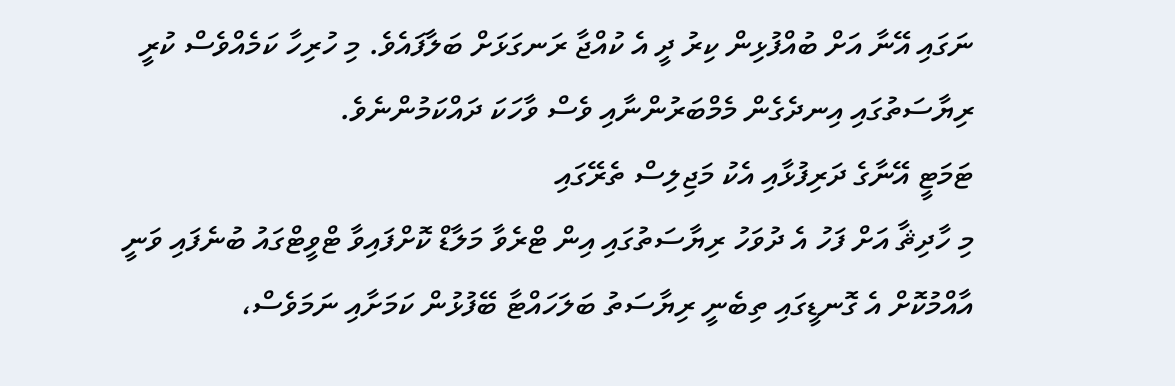ނަގައި އޭނާ އަށް ބުއްފުޅިން ކިރު ދީ އެ ކުއްޖާ ރަނގަޅަށް ބަލާފައެވެ. މި ހުރިހާ ކަމެއްވެސް ކުރީ ރިޔާސަތުގައި އިނދެގެން މެމްބަރުންނާއި ވެސް ވާހަކަ ދައްކަމުންނެވެ.
ޓަމަޓީ އޭނާގެ ދަރިފުޅާއި އެކު މަޖިލިސް ތެރޭގައި
މި ހާދިޘާ އަށް ފަހު އެ ދުވަހު ރިޔާސަތުގައި އިން ޓްރެވާ މަލާޑް ކޮށްފައިވާ ޓްވީޓްގައު ބުނެފައި ވަނީ އާއްމުކޮށް އެ ގޮނޑީގައި ތިބެނީ ރިޔާސަތު ބަލަހައްޓާ ބޭފުޅުން ކަމަށާއި ނަމަވެސް،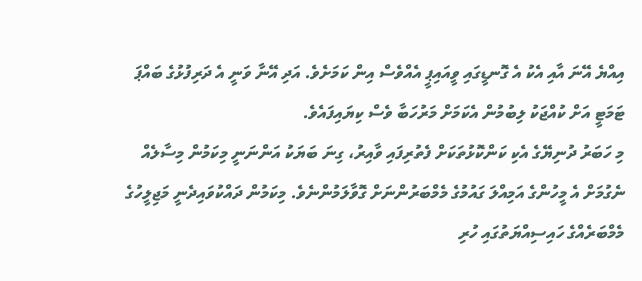އިއްޔެ އޭނަ އާއި އެކު އެ ގޮނޑީގައި ވީއައިޕީ އެއްވެސް އިން ކަމަށެވެ. އަދި އޭނާ ވަނީ އެ ދަރިފުޅުގެ ބައްޕަ ޓަމަޓީ އަށް ކުއްޖަކު ލިބުމުން އެކަމަށް މަރުހަބާ ވެސް ކިޔައިފައެވެ.
މި ހަބަރު ދުނިޔޭގެ އެކި ކަންކޮޅުތަކަށް ފެތުރިފައި ވާއިރު، ގިނަ ބަޔަކު އަންނަނީ މިކަމުން މިސާލެއް ނެގުމަށް އެ މީހުންގެ އަމިއްލަ ގައުމުގެ މެމްބަރުންނަށް ގޮވާލަމުންނެވެ. މިކަމުން ދައްކުވައިދެނީ މަޖިލީހުގެ މެމްބަރެއްގެ ހައިސިއްޔަތުގައި ހުރި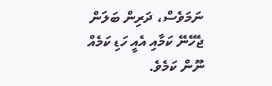ނަމަވެސް، ދަރިން ބަލަން ޖެހޭނޭ ކަމާއި އެއީ ހަޑި ކަމެއް ނޫން ކަމެވެ.